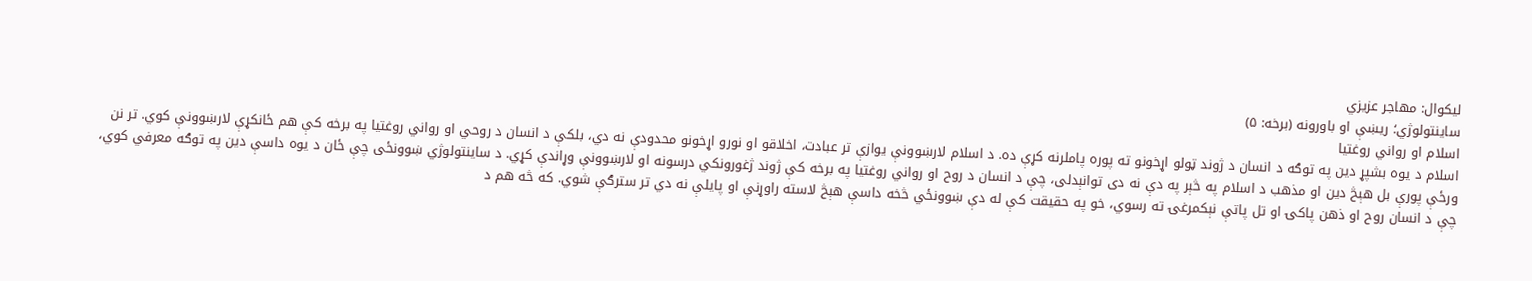لیکوال: مهاجر عزیزي
ساینتولوژي؛ ريښې او باورونه (برخه: ۵)
اسلام او رواني روغتیا
اسلام د یوه بشپړ دین په توګه د انسان د ژوند ټولو اړخونو ته پوره پاملرنه کړې ده. د اسلام لارښوونې یوازې تر عبادت، اخلاقو او نورو اړخونو محدودې نه دي، بلکې د انسان د روحي او رواني روغتیا په برخه کې هم ځانکړې لارښوونې کوي. تر نن ورځې پورې بل هېڅ دین او مذهب د اسلام په څېر په دې نه دی توانېدلی، چې د انسان د روح او رواني روغتیا په برخه کې ژوند ژغورونکي درسونه او لارښوونې وړاندې کړي. د ساينتولوژي ښوونځی چې ځان د یوه داسې دین په توګه معرفي کوي، چې د انسان روح او ذهن پاکۍ او تل پاتې نېکمرغۍ ته رسوي، خو په حقيقت کې له دې ښوونځي څخه داسې هېڅ لاسته راوړنې او پایلې نه دي تر سترګې شوي. که څه هم د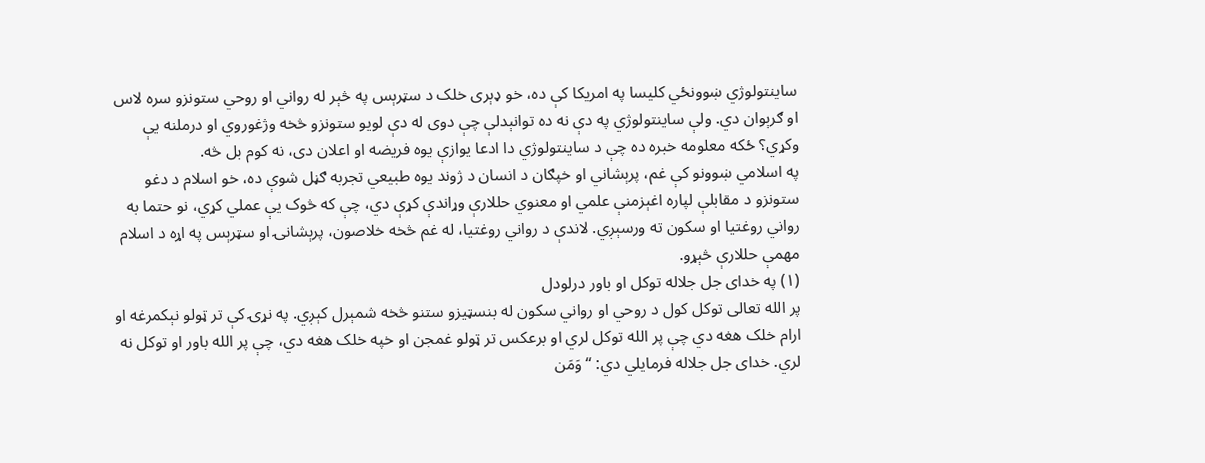ساينتولوژي ښوونځي کلیسا په امریکا کې ده، خو ډېری خلک د سټرېس په څېر له رواني او روحي ستونزو سره لاس او ګرېوان دي. ولې ساينتولوژي په دې نه ده توانېدلې چې دوی له دې لویو ستونزو څخه وژغوروي او درملنه یې وکړي؟ ځکه معلومه خبره ده چې د ساينتولوژي دا ادعا یوازې یوه فریضه او اعلان دی، نه کوم بل څه.
په اسلامي ښوونو کې غم، پرېشاني او خپګان د انسان د ژوند یوه طبیعي تجربه ګڼل شوې ده، خو اسلام د دغو ستونزو د مقابلې لپاره اغېزمنې علمي او معنوي حللارې وړاندې کړې دي، چې که څوک یې عملي کړي، نو حتما به رواني روغتیا او سکون ته ورسېږي. لاندې د رواني روغتیا، له غم څخه خلاصون، پرېشانۍ او سټرېس په اړه د اسلام مهمې حللارې څېړو.
(۱) په خدای جل جلاله توکل او باور درلودل
پر الله تعالی توکل کول د روحي او رواني سکون له بنسټیزو ستنو څخه شمېرل کېږي. په نړۍ کې تر ټولو نېکمرغه او ارام خلک هغه دي چې پر الله توکل لري او برعکس تر ټولو غمجن او خپه خلک هغه دي، چې پر الله باور او توکل نه لري. خدای جل جلاله فرمايلي دي: “وَمَن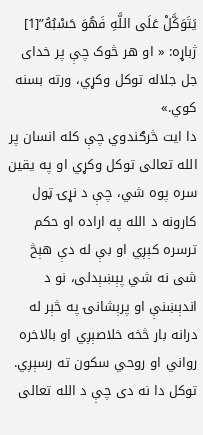يَتَوَكَّلْ عَلَى اللَّهِ فَهُوَ حَسْبُهُ”[1] ژباړه: « او هر څوک چې پر خدای جل جلاله توکل وکړي، ورته بسنه کوي.»
دا ایت څرګندوي چې کله انسان پر الله تعالی توکل وکړي او په یقین سره پوه شي، چې د نړۍ ټول کارونه د الله په اراده او حکم ترسره کېږي او بې له دې هېڅ شی نه شي پېښېدلی، نو د اندېښنې او پرېشانۍ په څېر له درانه بار څخه خلاصېږي او بالاخره رواني او روحي سکون ته رسېږي.
توکل دا نه دی چې د الله تعالی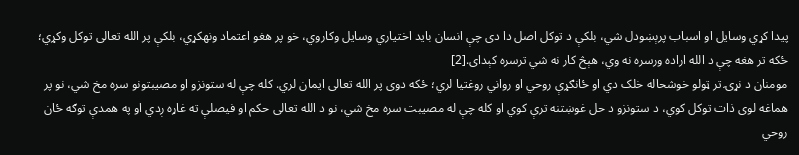پیدا کړي وسایل او اسباب پرېښودل شي، بلکې د توکل اصل دا دی چې انسان باید اختیاري وسایل وکاروي، خو پر هغو اعتماد ونهکړي، بلکې پر الله تعالی توکل وکړي؛ ځکه تر هغه چې د الله اراده ورسره نه وي، هېڅ کار نه شي ترسره کېدای.[2]
مومنان د نړۍ تر ټولو خوشحاله خلک دي او ځانګړې روحي او رواني روغتیا لري؛ ځکه دوی پر الله تعالی ایمان لري. کله چې له ستونزو او مصیبتونو سره مخ شي، نو پر هماغه لوی ذات توکل کوي، د ستونزو د حل غوښتنه ترې کوي او کله چې له مصیبت سره مخ شي، نو د الله تعالی حکم او فیصلې ته غاړه ږدي او په همدې توګه ځان روحي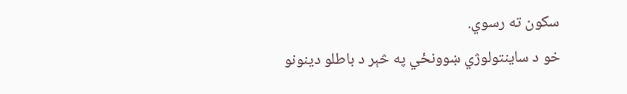سکون ته رسوي.
خو د ساينتولوژي ښوونځي په څېر د باطلو دینونو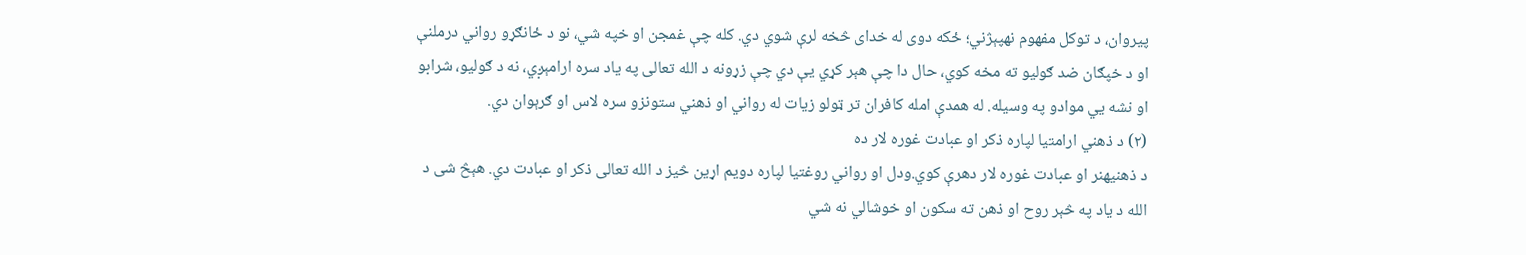پیروان، د توکل مفهوم نهپېژني؛ ځکه دوی له خدای څخه لرې شوي دي. کله چې غمجن او خپه شي، نو د ځانګړو رواني درملنې او د خپګان ضد ګولیو ته مخه کوي، حال دا چې هېر کړي یې دي چې زړونه د الله تعالی په یاد سره ارامېږي، نه د ګولیو، شرابو او نشه يي موادو په وسیله. له همدې امله کافران تر ټولو زیات له رواني او ذهني ستونزو سره لاس او ګرېوان دي.
(۲) د ذهني ارامتیا لپاره ذکر او عبادت غوره لار ده
د ذهنيهنر او عبادت غوره لار دهرې کوي.ودل او رواني روغتیا لپاره دویم اړين څيز د الله تعالی ذکر او عبادت دي. هېڅ شی د الله د یاد په څېر روح او ذهن ته سکون او خوشالي نه شي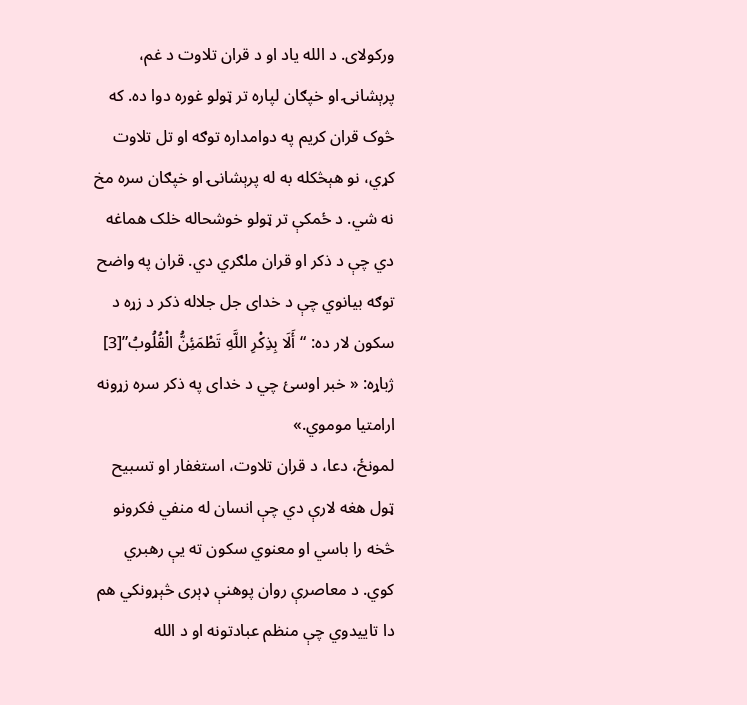ورکولای. د الله یاد او د قران تلاوت د غم، پرېشانۍ او خپګان لپاره تر ټولو غوره دوا ده. که څوک قران کريم په دوامداره توګه او تل تلاوت کړي، نو هېڅکله به له پرېشانۍ او خپګان سره مخ نه شي. د ځمکې تر ټولو خوشحاله خلک هماغه دي چې د ذکر او قران ملګري دي. قران په واضح توګه بیانوي چې د خدای جل جلاله ذکر د زړه د سکون لار ده: “أَلَا بِذِكْرِ اللَّهِ تَطْمَئِنُّ الْقُلُوبُ”[3] ژباړه: « خبر اوسئ چي د خدای په ذکر سره زړونه ارامتیا موموي.»
لمونځ، دعا، د قران تلاوت، استغفار او تسبیح ټول هغه لارې دي چې انسان له منفي فکرونو څخه را باسي او معنوي سکون ته یې رهبري کوي. د معاصرې روان پوهنې ډېری څېړونکي هم دا تاییدوي چې منظم عبادتونه او د الله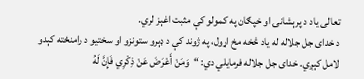تعالی یاد د پرېشانۍ او خپګان په کمولو کې مثبت اغېز لري.
د خدای جل جلاله له یاد څخه مخ اړول، په ژوند کې د ډېرو ستونزو او سختیو د رامنځته کېدو لامل کېږي. خدای جل جلاله فرمايلي دي: “وَمَنْ أَعْرَضَ عَنْ ذِكْرِي فَإِنَّ لَهُ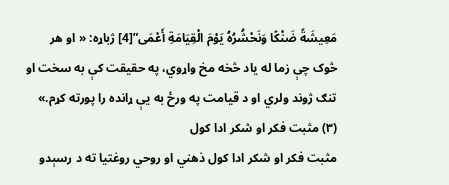مَعِيشَةً ضَنْكًا وَنَحْشُرُهُ يَوْمَ الْقِيَامَةِ أَعْمَى”[4] ژباړه: « او هر څوک چې زما له یاد څخه مخ واړوي، په حقیقت کې به سخت او تنګ ژوند ولري او د قیامت په ورځ به یې ړانده را پورته کړم.»
(۳) مثبت فکر او شکر ادا کول
مثبت فکر او شکر ادا کول ذهني او روحي روغتیا ته د رسېدو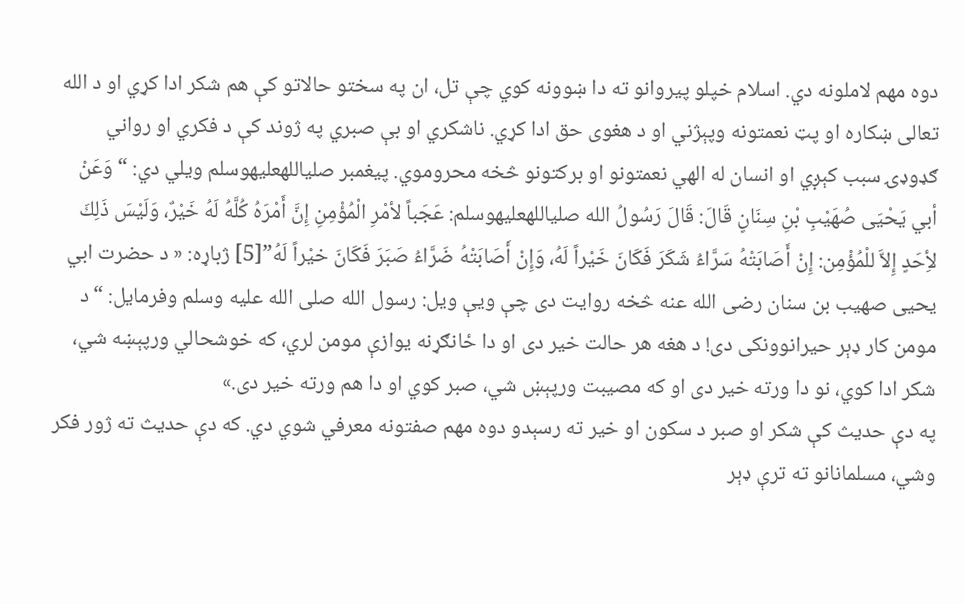دوه مهم لاملونه دي. اسلام خپلو پیروانو ته دا ښوونه کوي چې تل، ان په سختو حالاتو کې هم شکر ادا کړي او د الله تعالی ښکاره او پټ نعمتونه وپېژني او د هغوی حق ادا کړي. ناشکري او بې صبري په ژوند کې د فکري او رواني ګډوډۍ سبب کېږي او انسان له الهي نعمتونو او برکتونو څخه محروموي. پیغمبر صلیاللهعلیهوسلم ویلي دي: “وَعَنْ أبي يَحْيَى صُهَيْبِ بْنِ سِنَانٍ قَالَ: قَالَ رَسُولُ الله صلیاللهعلیهوسلم: عَجَباً لأمْرِ الْمُؤْمِنِ إِنَّ أَمْرَهُ كُلَّهُ لَهُ خَيْرٌ، وَلَيْسَ ذَلِكَ لأِحَدٍ إِلاَّ للْمُؤْمِن: إِنْ أَصَابَتْهُ سَرَّاءُ شَكَرَ فَكَانَ خَيْراً لَهُ، وَإِنْ أَصَابَتْهُ ضَرَّاءُ صَبَرَ فَكَانَ خيْراً لَهُ”[5] ژباړه: « د حضرت ابي یحیی صهیب بن سنان رضی الله عنه څخه روایت دی چې ویې ویل: رسول الله صلی الله علیه وسلم وفرمایل: “د مومن کار ډېر حیرانوونکی دی! د هغه هر حالت خیر دی او دا ځانګړنه یوازې مومن لري، که خوشحالي ورپېښه شي، شکر ادا کوي، نو دا ورته خیر دی او که مصیبت ورپېښ شي، صبر کوي او دا هم ورته خیر دی.»
په دې حدیث کې شکر او صبر د سکون او خیر ته رسېدو دوه مهم صفتونه معرفي شوي دي. که دې حدیث ته ژور فکر وشي، مسلمانانو ته ترې ډېر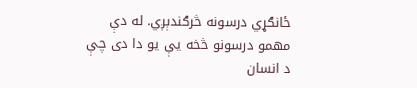ځانګړي درسونه څرګندېږي. له دې مهمو درسونو څخه یې یو دا دی چې د انسان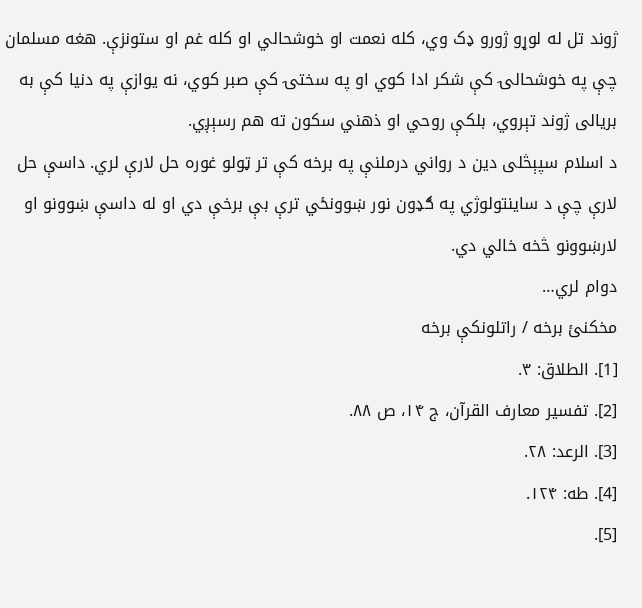ژوند تل له لوړو ژورو ډک وي، کله نعمت او خوشحالي او کله غم او ستونزې. هغه مسلمان چې په خوشحالۍ کې شکر ادا کوي او په سختۍ کې صبر کوي، نه یوازې په دنیا کې به بریالی ژوند تېروي، بلکې روحي او ذهني سکون ته هم رسېږي.
د اسلام سپېڅلی دین د رواني درملنې په برخه کې تر ټولو غوره حل لارې لري. داسې حل لارې چې د ساينتولوژي په ګډون نور ښوونځي ترې بې برخې دي او له داسې ښوونو او لارښوونو څخه خالي دي.
دوام لري…
مخکنئ برخه / راتلونکې برخه
[1]. الطلاق: ۳.
[2]. تفسیر معارف القرآن، ج ۱۴، ص ۸۸.
[3]. الرعد: ۲۸.
[4]. طه: ۱۲۴.
[5].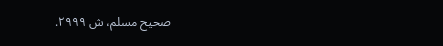صحیح مسلم، ش ۲۹۹۹.